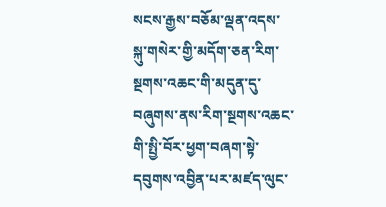སངས་རྒྱས་བཅོམ་ལྡན་འདས་སྐུ་གསེར་གྱི་མདོག་ཅན་རིག་སྔགས་འཆང་གི་མདུན་དུ་བཞུགས་ནས་རིག་སྔགས་འཆང་གི་སྤྱི་བོར་ཕྱག་བཞག་སྟེ་དབུགས་འབྱིན་པར་མཛད་ལུང་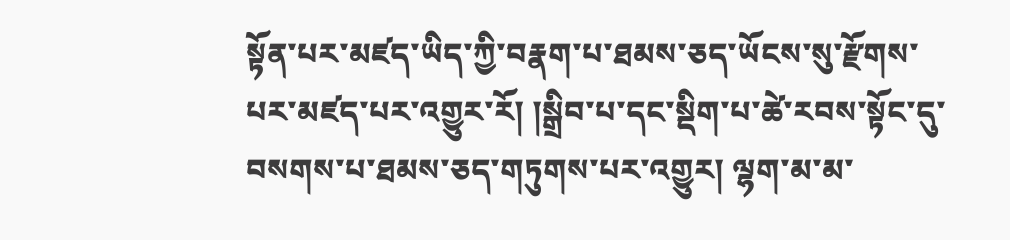སྟོན་པར་མཛད་ཡིད་ཀྱི་བརྣག་པ་ཐམས་ཅད་ཡོངས་སུ་རྫོགས་པར་མཛད་པར་འགྱུར་རོ། །སྒྲིབ་པ་དང་སྡིག་པ་ཚེ་རབས་སྟོང་དུ་བསགས་པ་ཐམས་ཅད་གཏུགས་པར་འགྱུར། ལྷག་མ་མ་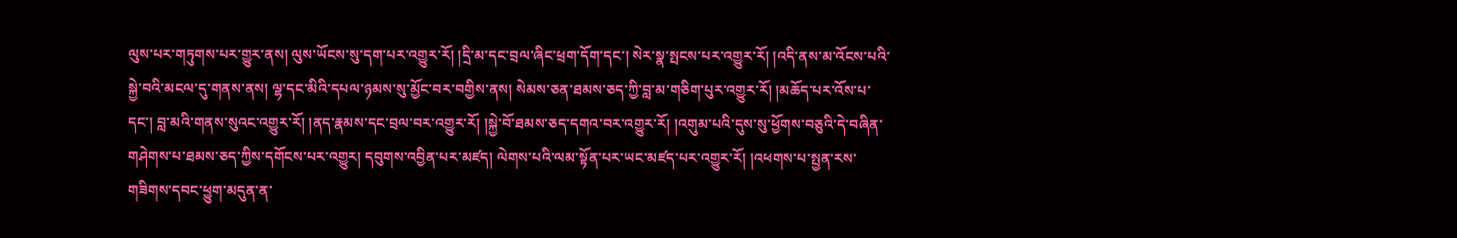ལུས་པར་གཏུགས་པར་གྱུར་ནས། ལུས་ཡོངས་སུ་དག་པར་འགྱུར་རོ། །དྲི་མ་དང་བྲལ་ཞིང་ཕྲག་དོག་དང་། སེར་སྣ་སྤངས་པར་འགྱུར་རོ། །འདི་ནས་མ་འོངས་པའི་སྐྱེ་བའི་མངལ་དུ་གནས་ནས། ལྷ་དང་མིའི་དཔལ་ཉམས་སུ་མྱོང་བར་བགྱིས་ནས། སེམས་ཅན་ཐམས་ཅད་ཀྱི་བླ་མ་གཅིག་པུར་འགྱུར་རོ། །མཆོད་པར་འོས་པ་དང་། བླ་མའི་གནས་སུའང་འགྱུར་རོ། །ནད་རྣམས་དང་བྲལ་བར་འགྱུར་རོ། །སྐྱེ་བོ་ཐམས་ཅད་དགའ་བར་འགྱུར་རོ། །འགུམ་པའི་དུས་སུ་ཕྱོགས་བཅུའི་དེ་བཞིན་གཤེགས་པ་ཐམས་ཅད་ཀྱིས་དགོངས་པར་འགྱུར། དབུགས་འབྱིན་པར་མཛད། ལེགས་པའི་ལམ་སྟོན་པར་ཡང་མཛད་པར་འགྱུར་རོ། །འཕགས་པ་སྤྱན་རས་གཟིགས་དབང་ཕྱུག་མདུན་ན་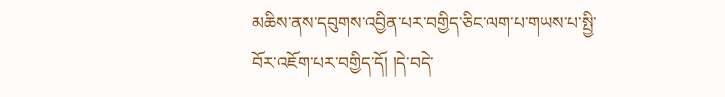མཆིས་ནས་དབུགས་འབྱིན་པར་བགྱིད་ཅིང་ལག་པ་གཡས་པ་སྤྱི་བོར་འཇོག་པར་བགྱིད་དོ། །དེ་བདེ་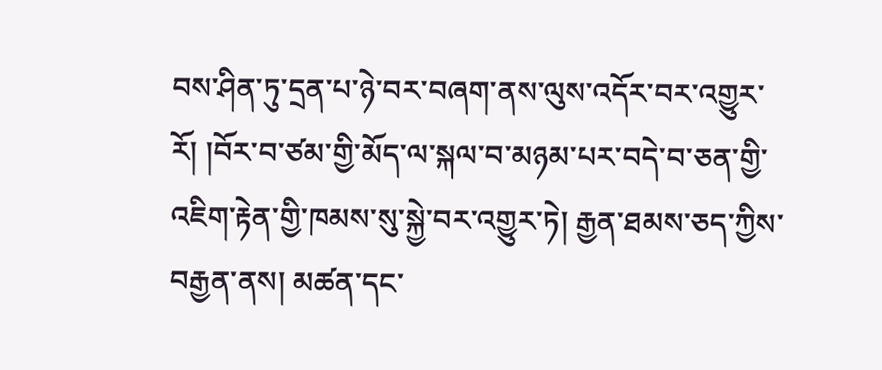བས་ཤིན་ཏུ་དྲན་པ་ཉེ་བར་བཞག་ནས་ལུས་འདོར་བར་འགྱུར་རོ། །བོར་བ་ཙམ་གྱི་མོད་ལ་སྐལ་བ་མཉམ་པར་བདེ་བ་ཅན་གྱི་འཇིག་རྟེན་གྱི་ཁམས་སུ་སྐྱེ་བར་འགྱུར་ཏེ། རྒྱན་ཐམས་ཅད་ཀྱིས་བརྒྱན་ནས། མཚན་དང་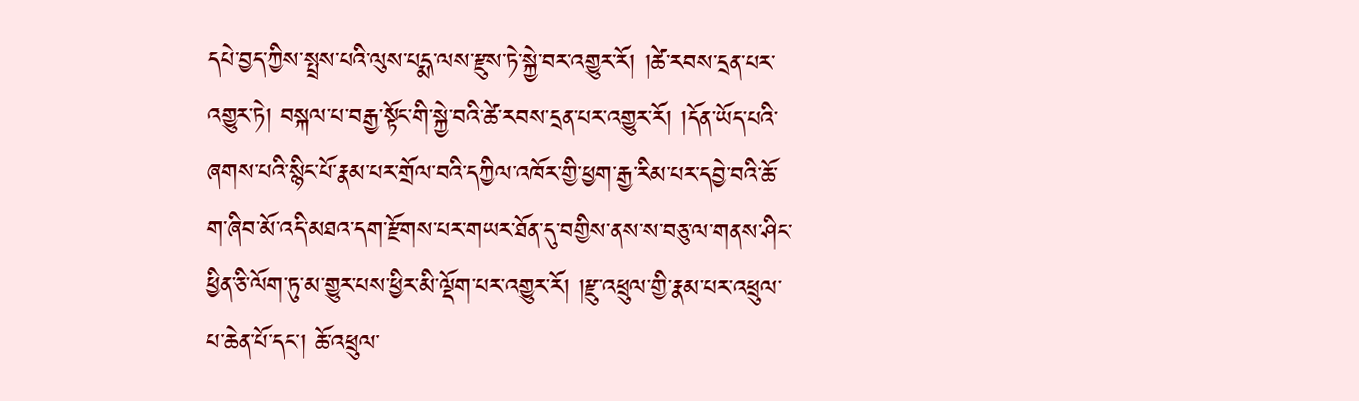དཔེ་བྱད་ཀྱིས་སྤྲས་པའི་ལུས་པདྨ་ལས་རྫུས་ཏེ་སྐྱེ་བར་འགྱུར་རོ། །ཚེ་རབས་དྲན་པར་འགྱུར་ཏེ། བསྐལ་པ་བརྒྱ་སྟོང་གི་སྐྱེ་བའི་ཚེ་རབས་དྲན་པར་འགྱུར་རོ། །དོན་ཡོད་པའི་ཞགས་པའི་སྙིང་པོ་རྣམ་པར་གྲོལ་བའི་དཀྱིལ་འཁོར་གྱི་ཕྱག་རྒྱ་རིམ་པར་དབྱེ་བའི་ཆོ་ག་ཞིབ་མོ་འདི་མཐའ་དག་རྫོགས་པར་གཡར་ཐོན་དུ་བགྱིས་ནས་ས་བཅུ་ལ་གནས་ཤིང་ཕྱིན་ཅི་ལོག་ཏུ་མ་གྱུར་པས་ཕྱིར་མི་ལྡོག་པར་འགྱུར་རོ། །རྫུ་འཕྲུལ་གྱི་རྣམ་པར་འཕྲུལ་པ་ཆེན་པོ་དང་། ཆོ་འཕྲུལ་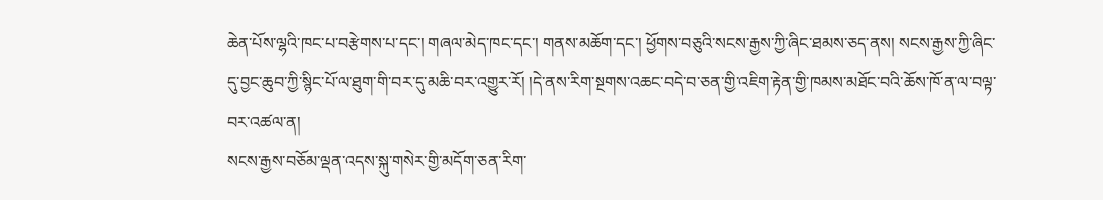ཆེན་པོས་ལྷའི་ཁང་པ་བརྩེགས་པ་དང་། གཞལ་མེད་ཁང་དང་། གནས་མཆོག་དང་། ཕྱོགས་བཅུའི་སངས་རྒྱས་ཀྱི་ཞིང་ཐམས་ཅད་ནས། སངས་རྒྱས་ཀྱི་ཞིང་དུ་བྱང་ཆུབ་ཀྱི་སྙིང་པོ་ལ་ཐུག་གི་བར་དུ་མཆི་བར་འགྱུར་རོ། །དེ་ནས་རིག་སྔགས་འཆང་བདེ་བ་ཅན་གྱི་འཇིག་རྟེན་གྱི་ཁམས་མཐོང་བའི་ཆོས་ཁོ་ན་ལ་བལྟ་བར་འཚལ་ན།
སངས་རྒྱས་བཅོམ་ལྡན་འདས་སྐུ་གསེར་གྱི་མདོག་ཅན་རིག་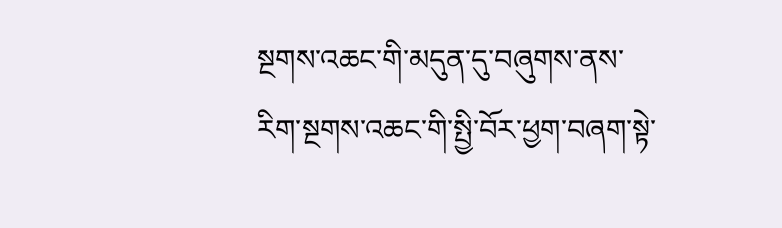སྔགས་འཆང་གི་མདུན་དུ་བཞུགས་ནས་རིག་སྔགས་འཆང་གི་སྤྱི་བོར་ཕྱག་བཞག་སྟེ་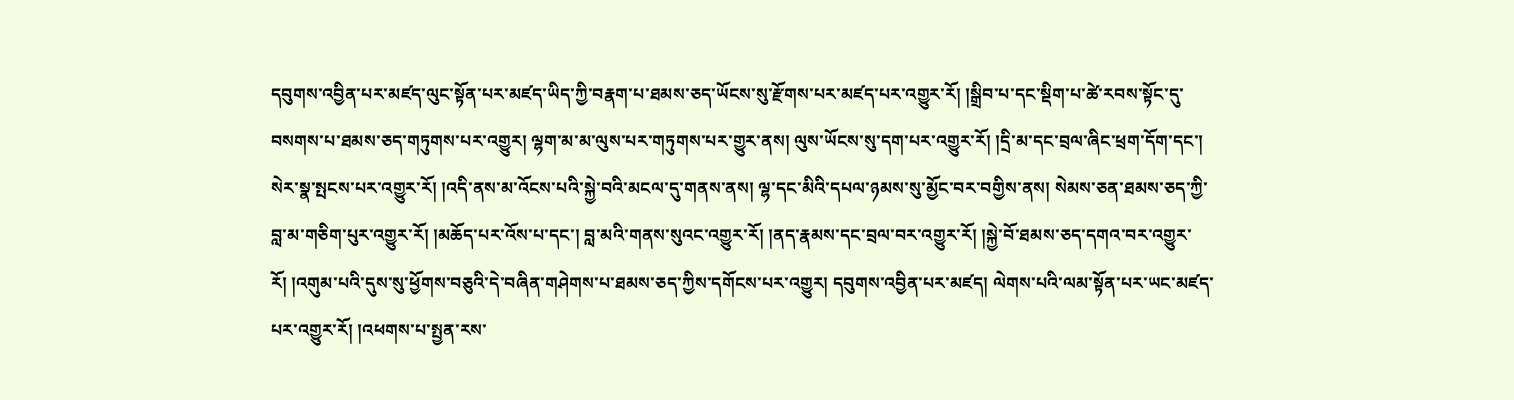དབུགས་འབྱིན་པར་མཛད་ལུང་སྟོན་པར་མཛད་ཡིད་ཀྱི་བརྣག་པ་ཐམས་ཅད་ཡོངས་སུ་རྫོགས་པར་མཛད་པར་འགྱུར་རོ། །སྒྲིབ་པ་དང་སྡིག་པ་ཚེ་རབས་སྟོང་དུ་བསགས་པ་ཐམས་ཅད་གཏུགས་པར་འགྱུར། ལྷག་མ་མ་ལུས་པར་གཏུགས་པར་གྱུར་ནས། ལུས་ཡོངས་སུ་དག་པར་འགྱུར་རོ། །དྲི་མ་དང་བྲལ་ཞིང་ཕྲག་དོག་དང་། སེར་སྣ་སྤངས་པར་འགྱུར་རོ། །འདི་ནས་མ་འོངས་པའི་སྐྱེ་བའི་མངལ་དུ་གནས་ནས། ལྷ་དང་མིའི་དཔལ་ཉམས་སུ་མྱོང་བར་བགྱིས་ནས། སེམས་ཅན་ཐམས་ཅད་ཀྱི་བླ་མ་གཅིག་པུར་འགྱུར་རོ། །མཆོད་པར་འོས་པ་དང་། བླ་མའི་གནས་སུའང་འགྱུར་རོ། །ནད་རྣམས་དང་བྲལ་བར་འགྱུར་རོ། །སྐྱེ་བོ་ཐམས་ཅད་དགའ་བར་འགྱུར་རོ། །འགུམ་པའི་དུས་སུ་ཕྱོགས་བཅུའི་དེ་བཞིན་གཤེགས་པ་ཐམས་ཅད་ཀྱིས་དགོངས་པར་འགྱུར། དབུགས་འབྱིན་པར་མཛད། ལེགས་པའི་ལམ་སྟོན་པར་ཡང་མཛད་པར་འགྱུར་རོ། །འཕགས་པ་སྤྱན་རས་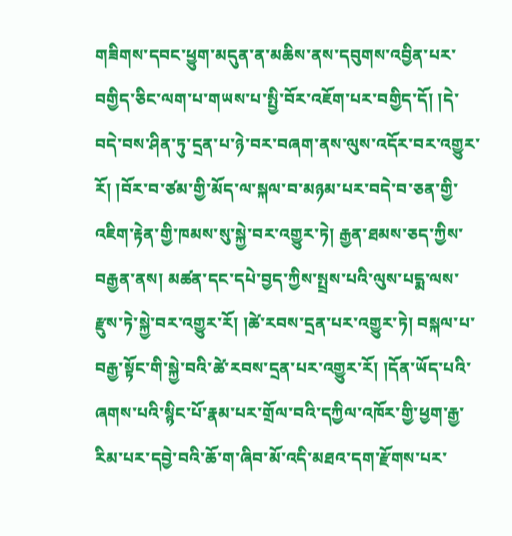གཟིགས་དབང་ཕྱུག་མདུན་ན་མཆིས་ནས་དབུགས་འབྱིན་པར་བགྱིད་ཅིང་ལག་པ་གཡས་པ་སྤྱི་བོར་འཇོག་པར་བགྱིད་དོ། །དེ་བདེ་བས་ཤིན་ཏུ་དྲན་པ་ཉེ་བར་བཞག་ནས་ལུས་འདོར་བར་འགྱུར་རོ། །བོར་བ་ཙམ་གྱི་མོད་ལ་སྐལ་བ་མཉམ་པར་བདེ་བ་ཅན་གྱི་འཇིག་རྟེན་གྱི་ཁམས་སུ་སྐྱེ་བར་འགྱུར་ཏེ། རྒྱན་ཐམས་ཅད་ཀྱིས་བརྒྱན་ནས། མཚན་དང་དཔེ་བྱད་ཀྱིས་སྤྲས་པའི་ལུས་པདྨ་ལས་རྫུས་ཏེ་སྐྱེ་བར་འགྱུར་རོ། །ཚེ་རབས་དྲན་པར་འགྱུར་ཏེ། བསྐལ་པ་བརྒྱ་སྟོང་གི་སྐྱེ་བའི་ཚེ་རབས་དྲན་པར་འགྱུར་རོ། །དོན་ཡོད་པའི་ཞགས་པའི་སྙིང་པོ་རྣམ་པར་གྲོལ་བའི་དཀྱིལ་འཁོར་གྱི་ཕྱག་རྒྱ་རིམ་པར་དབྱེ་བའི་ཆོ་ག་ཞིབ་མོ་འདི་མཐའ་དག་རྫོགས་པར་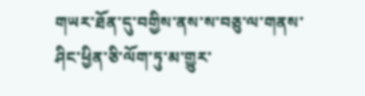གཡར་ཐོན་དུ་བགྱིས་ནས་ས་བཅུ་ལ་གནས་ཤིང་ཕྱིན་ཅི་ལོག་ཏུ་མ་གྱུར་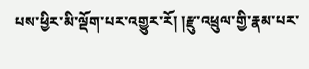པས་ཕྱིར་མི་ལྡོག་པར་འགྱུར་རོ། །རྫུ་འཕྲུལ་གྱི་རྣམ་པར་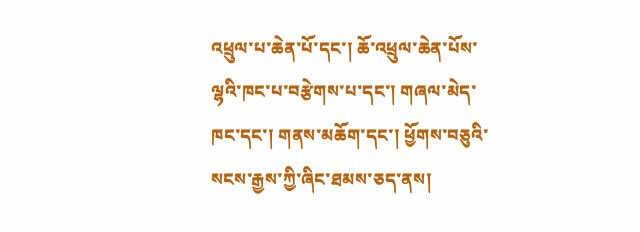འཕྲུལ་པ་ཆེན་པོ་དང་། ཆོ་འཕྲུལ་ཆེན་པོས་ལྷའི་ཁང་པ་བརྩེགས་པ་དང་། གཞལ་མེད་ཁང་དང་། གནས་མཆོག་དང་། ཕྱོགས་བཅུའི་སངས་རྒྱས་ཀྱི་ཞིང་ཐམས་ཅད་ནས།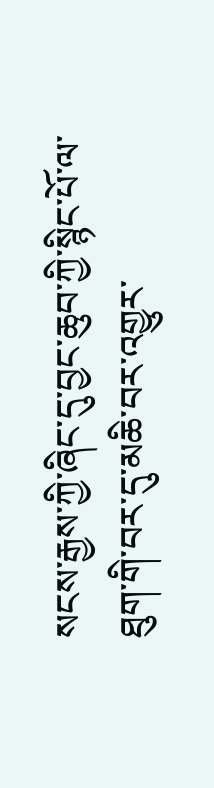སངས་རྒྱས་ཀྱི་ཞིང་དུ་བྱང་ཆུབ་ཀྱི་སྙིང་པོ་ལ་ཐུག་གི་བར་དུ་མཆི་བར་འགྱུར་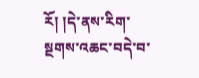རོ། །དེ་ནས་རིག་སྔགས་འཆང་བདེ་བ་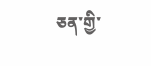ཅན་གྱི་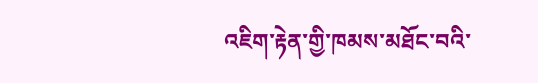འཇིག་རྟེན་གྱི་ཁམས་མཐོང་བའི་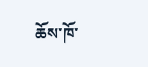ཆོས་ཁོ་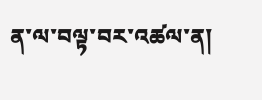ན་ལ་བལྟ་བར་འཚལ་ན།